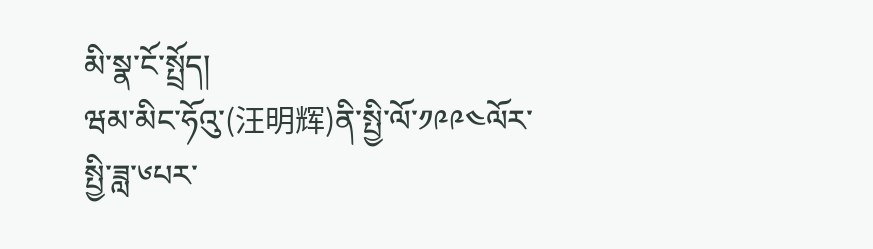མི་སྣ་ངོ་སྤྲོད།
ཝམ་མིང་ཧོའུ་(汪明辉)ནི་སྤྱི་ལོ་༡༩༩༤ལོར་སྤྱི་ཟླ་༦པར་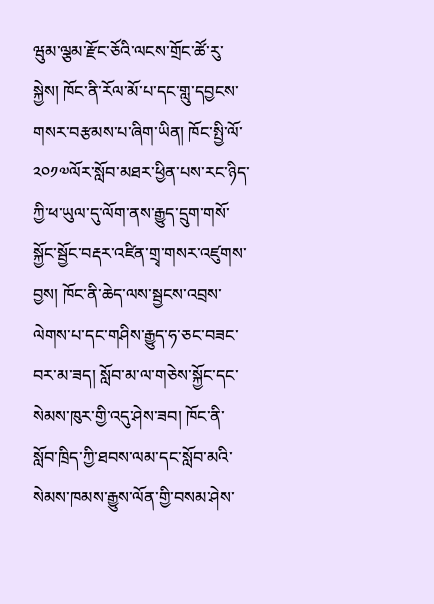ཝུམ་ལྕམ་རྫོང་ཅོའི་ལངས་གྲོང་ཚོ་རུ་སྐྱེས། ཁོང་ནི་རོལ་མོ་པ་དང་གླུ་དབྱངས་གསར་བརྩམས་པ་ཞིག་ཡིན། ཁོང་སྤྱི་ལོ་༢༠༡༧ལོར་སློབ་མཐར་ཕྱིན་པས་རང་ཉིད་ཀྱི་ཕ་ཡུལ་དུ་ལོག་ནས་རྒྱུད་དྲུག་གསོ་སྐྱོང་སྦྱོང་བརྡར་འཛིན་གྲྭ་གསར་འཛུགས་བྱས། ཁོང་ནི་ཆེད་ལས་སྦྱངས་འབྲས་ལེགས་པ་དང་གཤིས་རྒྱུད་ཧ་ཅང་བཟང་བར་མ་ཟད། སློབ་མ་ལ་གཅེས་སྐྱོང་དང་སེམས་ཁུར་གྱི་འདུ་ཤེས་ཟབ། ཁོང་ནི་སློབ་ཁྲིད་ཀྱི་ཐབས་ལམ་དང་སློབ་མའི་སེམས་ཁམས་རྒྱུས་ལོན་གྱི་བསམ་ཤེས་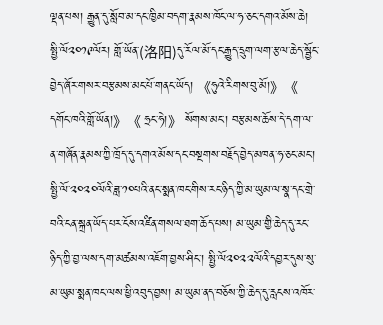ལྡན་པས། རྒྱུན་དུ་སློབ་མ་དང་ཁྱིམ་བདག་རྣམས་ཁོང་ལ་ཧ་ཅང་དགའ་མོས་ཆེ། སྤྱི་ལོ༢༠༡༩ལོར། གློ་ཡོན་(洛阳)དུ་རོལ་མོ་དང་རྒྱུད་དྲུག་ལག་རྩལ་ཆེད་སྦྱོང་བྱེད་ཞོར་གསར་བརྩམས་མང་པོ་གནང་ཡོད། 《ཧུའེ་རིགས་བུ་མོ།》《 དགོང་ཁའི་གློ་ཡོན།》《 ཧྲང་ཧེ།》 སོགས་མང་། བརྩམས་ཆོས་དེ་དག་ལ་ན་གཞོན་རྣམས་ཀྱི་ཁྲོད་དུ་དགའ་མོས་དང་བསྔགས་བརྗོད་བྱེད་མཁན་ཧ་ཅང་མང་། སྤྱི་ལོ་༢༠༢༠ལོའི་ཟླ་༡༠པའི་ནང་སྨན་ཁང་གིས་རང་ཉིད་ཀྱི་མ་ཡུམ་ལ་སྣ་དང་གྲེ་བའི་ངན་སྐྲན་ཡོད་པར་ངོས་འཛིན་གསལ་ཐག་ཆོད་པས། མ་ཡུམ་གྱི་ཆེད་དུ་རང་ཉིད་ཀྱི་བྱ་ལས་དག་མཚམས་འཇོག་བྱས་ཤིང་། སྤྱི་ལོ༢༠༢༢ལོའི་དབྱར་དུས་སུ་མ་ཡུམ་སྨན་ཁང་ལས་ཕྱི་འབུད་བྱས། མ་ཡུམ་ནད་བཅོས་ཀྱི་ཆེད་དུ་རླངས་འཁོར་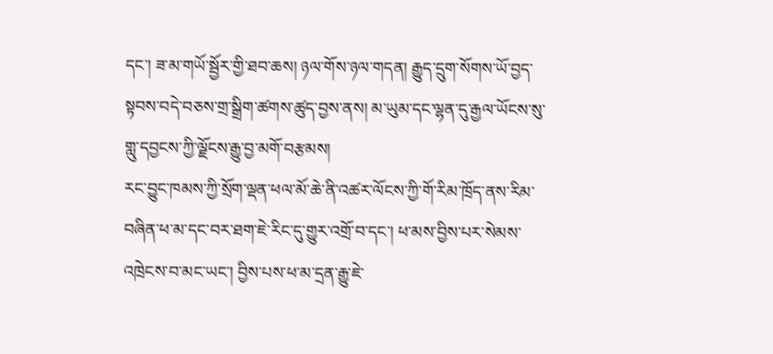དང་། ཟ་མ་གཡོ་སྦྱོར་གྱི་ཐབ་ཆས། ཉལ་གོས་ཉལ་གདན། རྒྱུད་དྲུག་སོགས་ཡོ་བྱད་སྟབས་བདེ་བཅས་གྲ་སྒྲིག་ཚགས་ཚུད་བྱས་ནས། མ་ཡུམ་དང་ལྷན་དུ་རྒྱལ་ཡོངས་སུ་གླུ་དབྱངས་ཀྱི་ལྗོངས་རྒྱུ་བྱ་མགོ་བརྩམས།
རང་བྱུང་ཁམས་ཀྱི་སྲོག་ལྡན་ཕལ་མོ་ཆེ་ནི་འཚར་ལོངས་ཀྱི་གོ་རིམ་ཁྲོད་ནས་རིམ་བཞིན་ཕ་མ་དང་བར་ཐག་ཇེ་རིང་དུ་གྱུར་འགྲོ་བ་དང་། ཕ་མས་བྱིས་པར་སེམས་འཁྲེངས་བ་མང་ཡང་། བྱིས་པས་ཕ་མ་དྲན་རྒྱུ་ཇེ་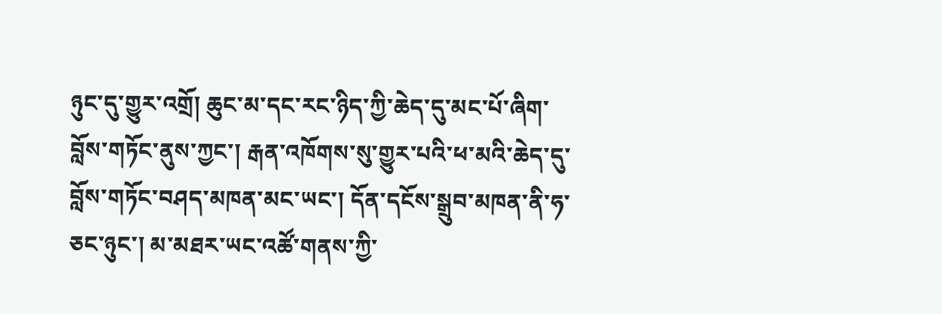ཉུང་དུ་གྱུར་འགྲོ། ཆུང་མ་དང་རང་ཉིད་ཀྱི་ཆེད་དུ་མང་པོ་ཞིག་བློས་གཏོང་ནུས་ཀྱང་། རྒན་འཁོགས་སུ་གྱུར་པའི་ཕ་མའི་ཆེད་དུ་བློས་གཏོང་བཤད་མཁན་མང་ཡང་། དོན་དངོས་སྒྲུབ་མཁན་ནི་ཧ་ཅང་ཉུང་། མ་མཐར་ཡང་འཚོ་གནས་ཀྱི་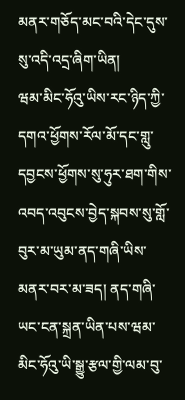མནར་གཅོད་མང་བའི་དེང་དུས་སུ་འདི་འདྲ་ཞིག་ཡིན།
ཝམ་མིང་ཧོའུ་ཡིས་རང་ཉིད་ཀྱི་དགའ་ཕྱོགས་རོལ་མོ་དང་གླུ་དབྱངས་ཕྱོགས་སུ་ཧུར་ཐག་གིས་འབད་འབུངས་བྱེད་སྐབས་སུ་གློ་བུར་མ་ཡུམ་ནད་གཞི་ཡིས་མནར་བར་མ་ཟད། ནད་གཞི་ཡང་ངན་སྐྲན་ཡིན་པས་ཝམ་མིང་ཧོའུ་ཡི་སྒྱུ་རྩལ་གྱི་ལམ་བུ་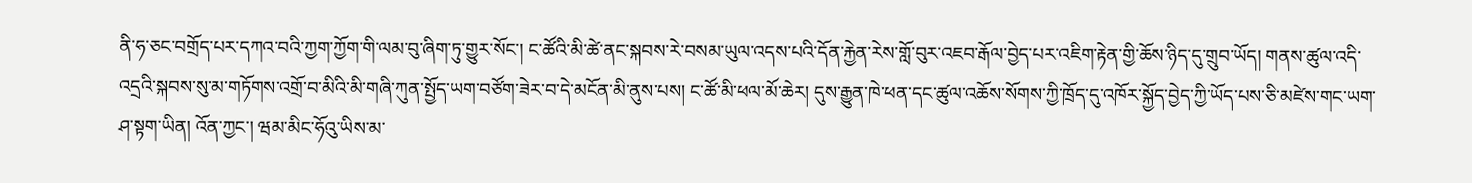ནི་ཧ་ཅང་བགྲོད་པར་དཀའ་བའི་ཀྱག་ཀྱོག་གི་ལམ་བུ་ཞིག་ཏུ་གྱུར་སོང་། ང་ཚོའི་མི་ཚེ་ནང་སྐབས་རེ་བསམ་ཡུལ་འདས་པའི་དོན་རྐྱེན་རེས་གློ་བུར་འཇབ་རྒོལ་བྱེད་པར་འཇིག་རྟེན་གྱི་ཆོས་ཉིད་དུ་གྲུབ་ཡོད། གནས་ཚུལ་འདི་འདྲའི་སྐབས་སུ་མ་གཏོགས་འགྲོ་བ་མིའི་མི་གཞི་ཀུན་སྤྱོད་ཡག་བཙོག་ཟེར་བ་དེ་མངོན་མི་ནུས་པས། ང་ཚོ་མི་ཕལ་མོ་ཆེར། དུས་རྒྱུན་ཁེ་ཕན་དང་ཚུལ་འཆོས་སོགས་ཀྱི་ཁྲོད་དུ་འཁོར་སྐྱོད་བྱེད་ཀྱི་ཡོད་པས་ཅི་མཛེས་གང་ཡག་ཤ་སྟག་ཡིན། འོན་ཀྱང་། ཝམ་མིང་ཧོའུ་ཡིས་མ་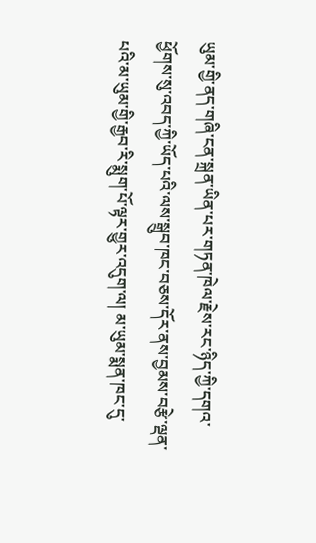ཡུམ་གྱི་ནད་གཞི་ངན་སྐྲན་ཡིན་པར་གཏན་ཁེལ་རྗེས་རང་ཉིད་ཀྱི་དགའ་ཕྱོགས་སུ་འབད་ཀྱི་ཡོད་པའི་ལས་སྒྲུབ་ཁང་བཅས་དོར་ནས་བྱམས་བརྩེ་ལྡན་པའི་མ་ཡུམ་གྱི་རྒྱབ་རི་སྨུག་པོ་ལྟར་གྱུར་འདུག་ལ། མ་ཡུམ་སྨན་ཁང་དུ་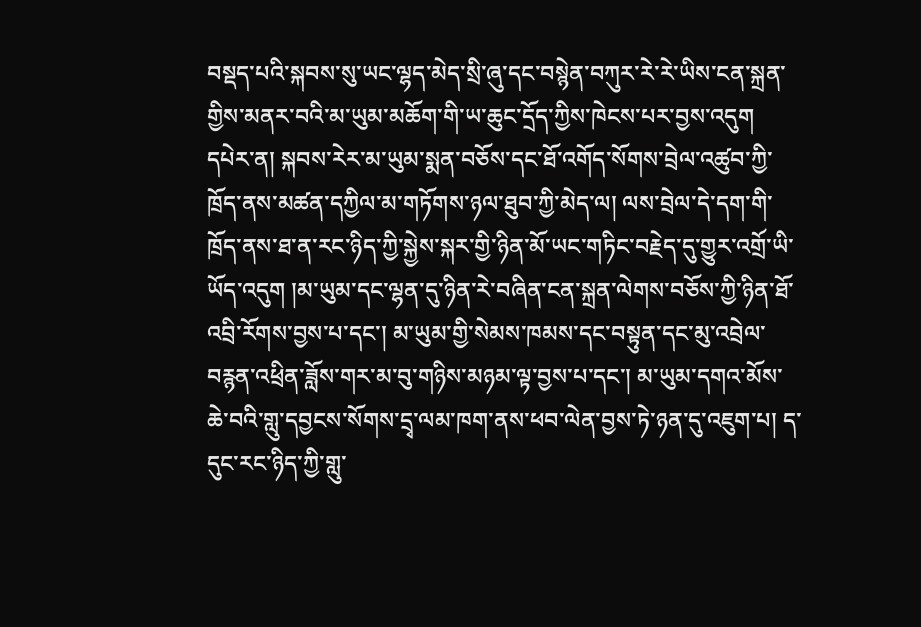བསྡད་པའི་སྐབས་སུ་ཡང་ལྷད་མེད་སྲི་ཞུ་དང་བསྙེན་བཀུར་རེ་རེ་ཡིས་ངན་སྐྲན་གྱིས་མནར་བའི་མ་ཡུམ་མཆོག་གི་ཡ་ཆུང་དྲོད་ཀྱིས་ཁེངས་པར་བྱས་འདུག དཔེར་ན། སྐབས་རེར་མ་ཡུམ་སྨན་བཅོས་དང་ཐོ་འགོད་སོགས་བྲེལ་འཚུབ་ཀྱི་ཁྲོད་ནས་མཚན་དཀྱིལ་མ་གཏོགས་ཉལ་ཐུབ་ཀྱི་མེད་ལ། ལས་བྲེལ་དེ་དག་གི་ཁྲོད་ནས་ཐ་ན་རང་ཉིད་ཀྱི་སྐྱེས་སྐར་གྱི་ཉིན་མོ་ཡང་གཏིང་བརྗེད་དུ་གྱུར་འགྲོ་ཡི་ཡོད་འདུག །མ་ཡུམ་དང་ལྷན་དུ་ཉིན་རེ་བཞིན་ངན་སྐྲན་ལེགས་བཅོས་ཀྱི་ཉིན་ཐོ་འབྲི་རོགས་བྱས་པ་དང་། མ་ཡུམ་གྱི་སེམས་ཁམས་དང་བསྟུན་དང་མུ་འབྲེལ་བརྙན་འཕྲིན་ཟློས་གར་མ་བུ་གཉིས་མཉམ་ལྟ་བྱས་པ་དང་། མ་ཡུམ་དགའ་མོས་ཆེ་བའི་གླུ་དབྱངས་སོགས་དྲྭ་ལམ་ཁག་ནས་ཕབ་ལེན་བྱས་ཏེ་ཉན་དུ་འཇུག་པ། ད་དུང་རང་ཉིད་ཀྱི་གླུ་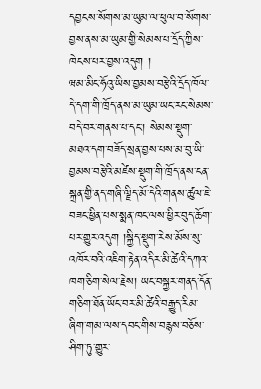དབྱངས་སོགས་མ་ཡུམ་ལ་ཕུལ་བ་སོགས་བྱས་ནས་མ་ཡུམ་གྱི་སེམས་པ་དྲོད་ཀྱིས་ཁེངས་པར་བྱས་འདུག །
ཝམ་མིང་ཧོའུ་ཡིས་བྱམས་བརྩེའི་དྲོད་ཁོལ་དེ་དག་གི་ཁྲོད་ནས་མ་ཡུམ་ཡང་རང་སེམས་བདེ་བར་གནས་པ་དང་། སེམས་སྡུག་མཐའ་དག་བཟོད་སྲན་བྱས་པས་མ་བུ་ཡི་བྱམས་བརྩེའི་མཛེས་སྡུག་གི་ཁྲོད་ནས་ངན་སྐྲན་གྱི་ནད་གཞི་ལྗིད་མོ་དེའི་གནས་ཚུལ་ཇེ་བཟང་ཕྱིན་པས་སྨན་ཁང་ལས་ཕྱིར་བུད་ཆོག་པར་གྱུར་འདུག །སྐྱིད་སྡུག་རེས་མོས་སུ་འཁོར་བའི་འཇིག་རྟེན་འདིར་མི་ཚེའི་དཀའ་ཁག་ཅིག་སེལ་རྗེས། ཡང་བསྐྱར་གནད་དོན་གཅིག་ཐོན་ཡོང་བར་མི་ཚེའི་བརྒྱུད་རིམ་ཞིག་གམ་ལས་དབང་གིས་བརྙས་བཅོས་ཤིག་ཏུ་གྱུར་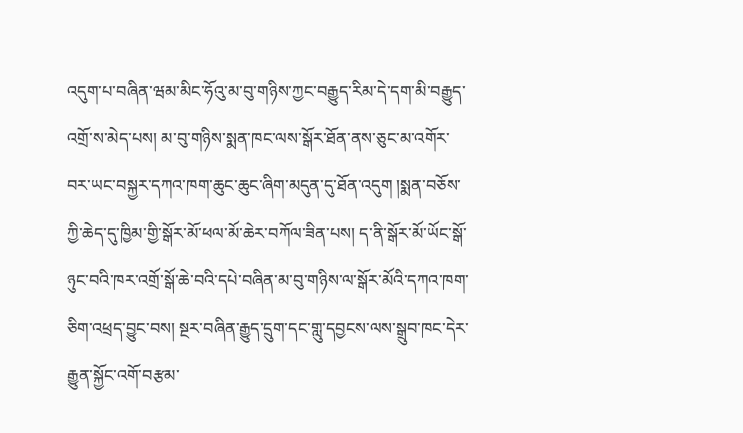འདུག་པ་བཞིན་ཝམ་མིང་ཧོའུ་མ་བུ་གཉིས་ཀྱང་བརྒྱུད་རིམ་དེ་དག་མི་བརྒྱུད་འགྲོ་ས་མེད་པས། མ་བུ་གཉིས་སྨན་ཁང་ལས་སྒོར་ཐོན་ནས་ཅུང་མ་འགོར་བར་ཡང་བསྐྱར་དཀའ་ཁག་ཆུང་ཆུང་ཞིག་མདུན་དུ་ཐོན་འདུག །སྨན་བཅོས་ཀྱི་ཆེད་དུ་ཁྱིམ་གྱི་སྒོར་མོ་ཕལ་མོ་ཆེར་བཀོལ་ཟིན་པས། ད་ནི་སྒོར་མོ་ཡོང་སྒོ་ཉུང་བའི་ཁར་འགྲོ་སྒོ་ཆེ་བའི་དཔེ་བཞིན་མ་བུ་གཉིས་ལ་སྒོར་མོའི་དཀའ་ཁག་ཅིག་འཕྲད་བྱུང་བས། སྔར་བཞིན་རྒྱུད་དྲུག་དང་གླུ་དབྱངས་ལས་སྒྲུབ་ཁང་དེར་རྒྱུན་སྐྱོང་འགོ་བརྩམ་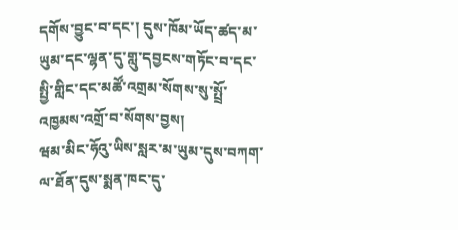དགོས་བྱུང་བ་དང་། དུས་ཁོམ་ཡོད་ཚད་མ་ཡུམ་དང་ལྷན་དུ་གླུ་དབྱངས་གཏོང་བ་དང་སྤྱི་གླིང་དང་མཚོ་འགྲམ་སོགས་སུ་སྤྲོ་འཁྱམས་འགྲོ་བ་སོགས་བྱས།
ཝམ་མིང་ཧོའུ་ཡིས་སླར་མ་ཡུམ་དུས་བཀག་ལ་ཐོན་དུས་སྨན་ཁང་དུ་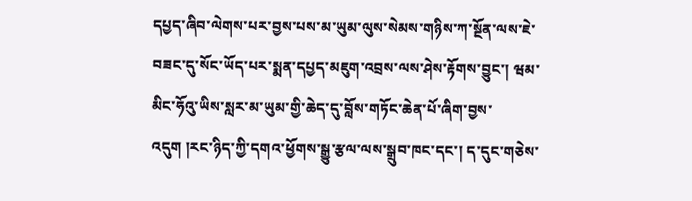དཔྱད་ཞིབ་ལེགས་པར་བྱས་པས་མ་ཡུམ་ལུས་སེམས་གཉིས་ཀ་སྔོན་ལས་ཇེ་བཟང་དུ་སོང་ཡོད་པར་སྨན་དཔྱད་མཇུག་འབྲས་ལས་ཤེས་རྟོགས་བྱུང་། ཝམ་མིང་ཧོའུ་ཡིས་སླར་མ་ཡུམ་གྱི་ཆེད་དུ་བློས་གཏོང་ཆེན་པོ་ཞིག་བྱས་འདུག །རང་ཉིད་ཀྱི་དགའ་ཕྱོགས་སྒྱུ་རྩལ་ལས་སྒྲུབ་ཁང་དང་། ད་དུང་གཅེས་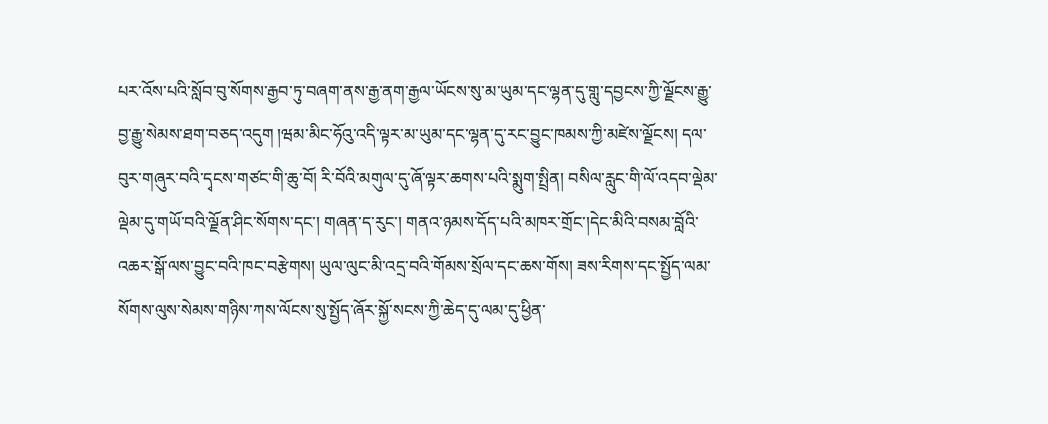པར་འོས་པའི་སློབ་བུ་སོགས་རྒྱབ་ཏུ་བཞག་ནས་རྒྱ་ནག་རྒྱལ་ཡོངས་སུ་མ་ཡུམ་དང་ལྷན་དུ་གླུ་དབྱངས་ཀྱི་ལྗོངས་རྒྱུ་བྱ་རྒྱུ་སེམས་ཐག་བཅད་འདུག །ཝམ་མིང་ཧོའུ་འདི་ལྟར་མ་ཡུམ་དང་ལྷན་དུ་རང་བྱུང་ཁམས་ཀྱི་མཛེས་ལྗོངས། དལ་བུར་གཞུར་བའི་དྭངས་གཙང་གི་ཆུ་བོ། རི་བོའི་མགུལ་དུ་ཞོ་ལྟར་ཆགས་པའི་སྨུག་སྤྲིན། བསིལ་རླུང་གི་ལོ་འདབ་ལྡེམ་ལྡེམ་དུ་གཡོ་བའི་ལྗོན་ཤིང་སོགས་དང་། གཞན་ད་རུང་། གནའ་ཉམས་དོད་པའི་མཁར་གྲོང་།དེང་མིའི་བསམ་བློའི་འཆར་སྒོ་ལས་བྱུང་བའི་ཁང་བརྩེགས། ཡུལ་ལུང་མི་འདྲ་བའི་གོམས་སྲོལ་དང་ཆས་གོས། ཟས་རིགས་དང་སྤྱོད་ལམ་སོགས་ལུས་སེམས་གཉིས་ཀས་ལོངས་སུ་སྤྱོད་ཞོར་སྐྱོ་སངས་ཀྱི་ཆེད་དུ་ལམ་དུ་ཕྱིན་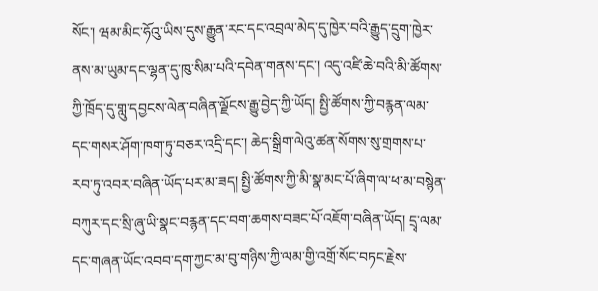སོང་། ཝམ་མིང་ཧོའུ་ཡིས་དུས་རྒྱུན་རང་དང་འབྲལ་མེད་དུ་ཁྱེར་བའི་རྒྱུད་དྲུག་ཁྱེར་ནས་མ་ཡུམ་དང་ལྷན་དུ་ཁུ་སིམ་པའི་དབེན་གནས་དང་། འདུ་འཛི་ཆེ་བའི་མི་ཚོགས་ཀྱི་ཁྲོད་དུ་གླུ་དབྱངས་ལེན་བཞིན་ལྗོངས་རྒྱུ་བྱེད་ཀྱི་ཡོད། སྤྱི་ཚོགས་ཀྱི་བརྙན་ལམ་དང་གསར་ཤོག་ཁག་ཏུ་བཅར་འདྲི་དང་། ཆེད་སྒྲིག་ལེའུ་ཚན་སོགས་སུ་གྲགས་པ་རབ་ཏུ་འབར་བཞིན་ཡོད་པར་མ་ཟད། སྤྱི་ཚོགས་ཀྱི་མི་སྣ་མང་པོ་ཞིག་ལ་ཕ་མ་བསྙེན་བཀུར་དང་སྲི་ཞུ་ཡི་སྣང་བརྙན་དང་བག་ཆགས་བཟང་པོ་འཇོག་བཞིན་ཡོད། དྲྭ་ལམ་དང་གཞན་ཡོང་འབབ་དག་ཀྱང་མ་བུ་གཉིས་ཀྱི་ལམ་གྱི་འགྲོ་སོང་བཏང་རྗེས་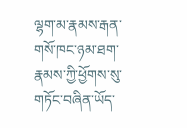ལྷག་མ་རྣམས་རྒན་གསོ་ཁང་ཉམ་ཐག་རྣམས་ཀྱི་ཕྱོགས་སུ་གཏོང་བཞིན་ཡོད་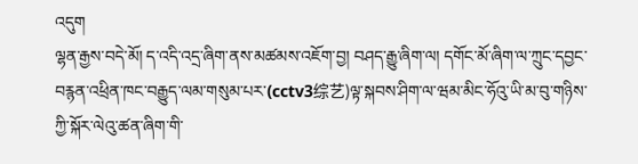འདུག
ལྷན་རྒྱས་བདེ་མོ། ད་འདི་འདྲ་ཞིག་ནས་མཚམས་འཇོག་བྱ། བཤད་རྒྱུ་ཞིག་ལ། དགོང་མོ་ཞིག་ལ་ཀྲུང་དབྱང་བརྙན་འཕྲིན་ཁང་བརྒྱུད་ལམ་གསུམ་པར་(cctv3综艺)ལྟ་སྐབས་ཤིག་ལ་ཝམ་མིང་ཧོའུ་ཡི་མ་བུ་གཉིས་ཀྱི་སྐོར་ལེའུ་ཚན་ཞིག་གི་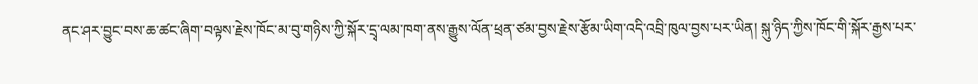ནང་ཤར་བྱུང་བས་ཆ་ཚང་ཞིག་བལྟས་རྗེས་ཁོང་མ་བུ་གཉིས་ཀྱི་སྐོར་དྲྭ་ལམ་ཁག་ནས་རྒྱུས་ལོན་ཕྲན་ཙམ་བྱས་རྗེས་རྩོམ་ཡིག་འདི་འབྲི་ཁུལ་བྱས་པར་ཡིན། སྐུ་ཉིད་ཀྱིས་ཁོང་གི་སྐོར་རྒྱས་པར་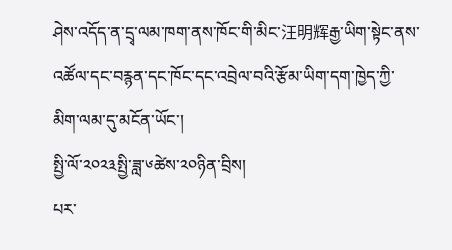ཤེས་འདོད་ན་དྲྭ་ལམ་ཁག་ནས་ཁོང་གི་མིང་汪明辉རྒྱ་ཡིག་སྟེང་ནས་འཚོལ་དང་བརྙན་དང་ཁོང་དང་འབྲེལ་བའི་རྩོམ་ཡིག་དག་ཁྱེད་ཀྱི་མིག་ལམ་དུ་མངོན་ཡོང་།
སྤྱི་ལོ་༢༠༢༣སྤྱི་ཟླ་༦ཚེས་༢༠ཉིན་བྲིས།
པར་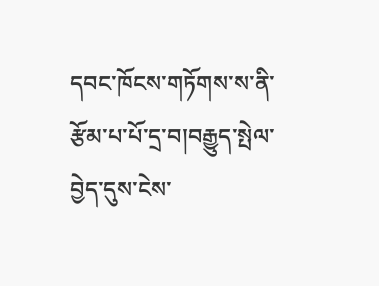དབང་ཁོངས་གཏོགས་ས་ནི་རྩོམ་པ་པོ་དྲ་བ།བརྒྱུད་སྤེལ་བྱེད་དུས་ངེས་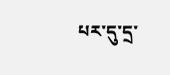པར་དུ་དྲ་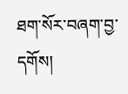ཐག་སོར་བཞག་བྱ་དགོས།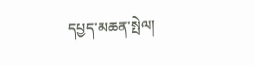དཔྱད་མཆན་སྤེལ།